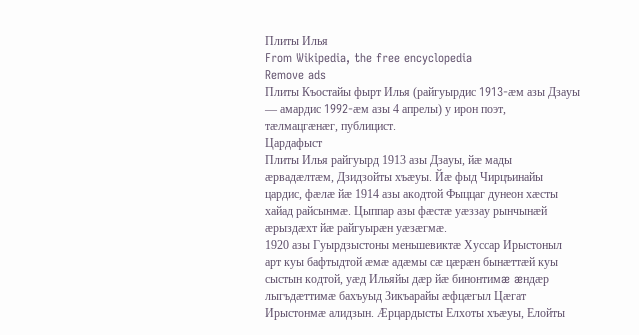Плиты Илья
From Wikipedia, the free encyclopedia
Remove ads
Плиты Къостайы фырт Илья (райгуырдис 1913-æм азы Дзауы — амардис 1992-æм азы 4 апрелы) у ирон поэт, тæлмацгæнæг, публицист.
Цардафыст
Плиты Илья райгуырд 1913 азы Дзауы, йæ мады æрвадæлтæм, Дзидзойты хъæуы. Йæ фыд Чирцъинайы цардис, фæлæ йæ 1914 азы акодтой Фыццаг дунеон хæсты хайад райсынмæ. Цыппар азы фæстæ уæззау рынчынæй æрыздæхт йæ райгуырæн уæзæгмæ.
1920 азы Гуырдзыстоны меньшевиктæ Хуссар Ирыстоныл арт куы бафтыдтой æмæ адæмы сæ цæрæн бынæттæй куы сыстын кодтой, уæд Ильяйы дæр йæ бинонтимæ æндæр лыгъдæттимæ бахъуыд Зикъарайы æфцæгыл Цæгат Ирыстонмæ алидзын. Æрцардысты Елхоты хъæуы, Елойты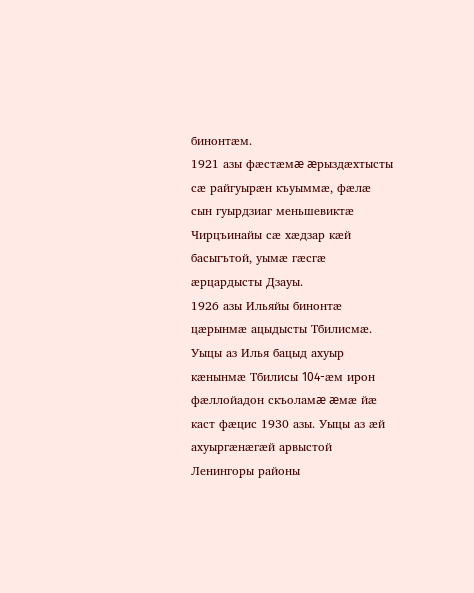бинонтæм.
1921 азы фæстæмæ æрыздæхтысты сæ райгуырæн къуыммæ, фæлæ сын гуырдзиаг меньшевиктæ Чирцъинайы сæ хæдзар кæй басыгътой, уымæ гæсгæ æрцардысты Дзауы.
1926 азы Ильяйы бинонтæ цæрынмæ ацыдысты Тбилисмæ. Уыцы аз Илья бацыд ахуыр кæнынмæ Тбилисы 104-æм ирон фæллойадон скъоламæ æмæ йæ каст фæцис 1930 азы. Уыцы аз æй ахуыргæнæгæй арвыстой Ленингоры районы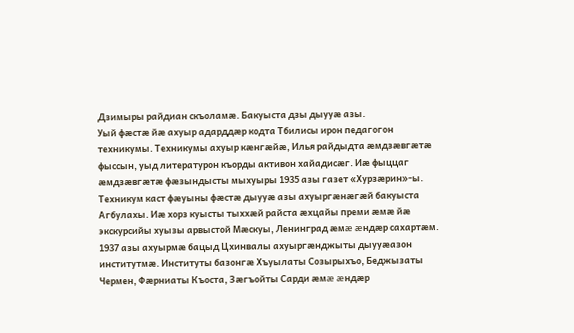Дзимыры райдиан скъоламæ. Бакуыста дзы дыууæ азы.
Уый фæстæ йæ ахуыр адарддæр кодта Тбилисы ирон педагогон техникумы. Техникумы ахуыр кæнгæйæ, Илья райдыдта æмдзæвгæтæ фыссын, уыд литературон къорды активон хайадисæг. Иæ фыццаг æмдзæвгæтæ фæзындысты мыхуыры 1935 азы газет «Хурзæрин»-ы.
Техникум каст фæуыны фæстæ дыууæ азы ахуыргæнæгæй бакуыста Агбулахы. Иæ хорз куысты тыххæй райста æхцайы преми æмæ йæ экскурсийы хуызы арвыстой Мæскуы, Ленинград æмæ æндæр сахартæм.
1937 азы ахуырмæ бацыд Цхинвалы ахуыргæнджыты дыууæазон институтмæ. Институты базонгæ Хъуылаты Созырыхъо, Беджызаты Чермен, Фæрниаты Къоста, Зæгъойты Сарди æмæ æндæр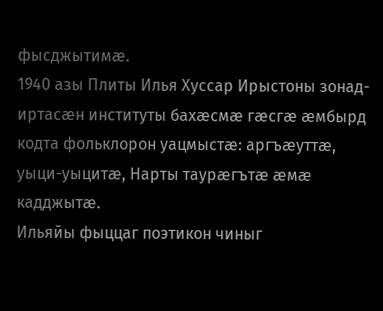фысджытимæ.
1940 азы Плиты Илья Хуссар Ирыстоны зонад-иртасæн институты бахæсмæ гæсгæ æмбырд кодта фольклорон уацмыстæ: аргъæуттæ, уыци-уыцитæ, Нарты таурæгътæ æмæ кадджытæ.
Ильяйы фыццаг поэтикон чиныг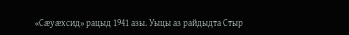«Сæуæхсид» рацыд 1941 азы. Уыцы аз райдыдта Стыр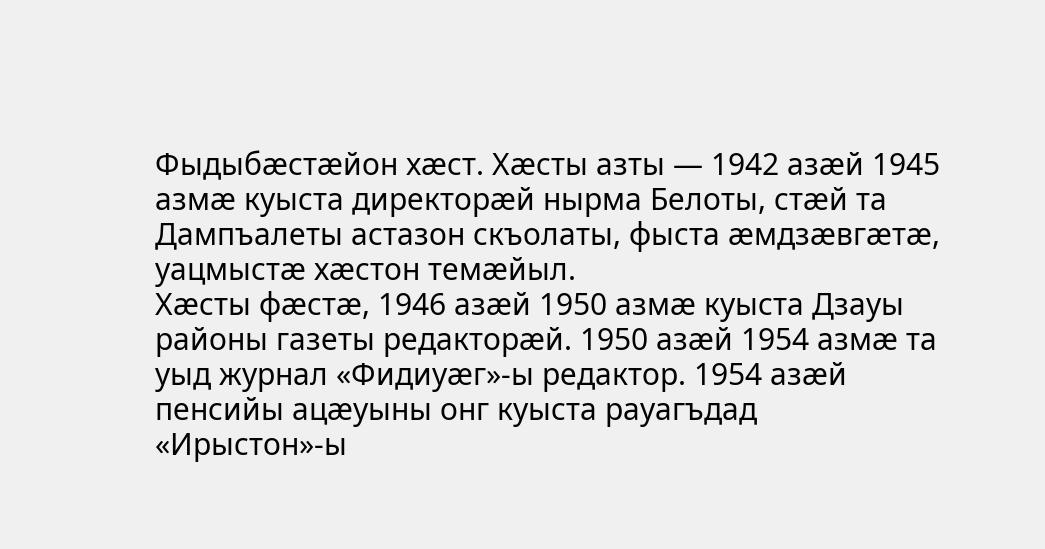Фыдыбæстæйон хæст. Хæсты азты — 1942 азæй 1945 азмæ куыста директорæй нырма Белоты, стæй та Дампъалеты астазон скъолаты, фыста æмдзæвгæтæ, уацмыстæ хæстон темæйыл.
Хæсты фæстæ, 1946 азæй 1950 азмæ куыста Дзауы районы газеты редакторæй. 1950 азæй 1954 азмæ та уыд журнал «Фидиуæг»-ы редактор. 1954 азæй пенсийы ацæуыны онг куыста рауагъдад «Ирыстон»-ы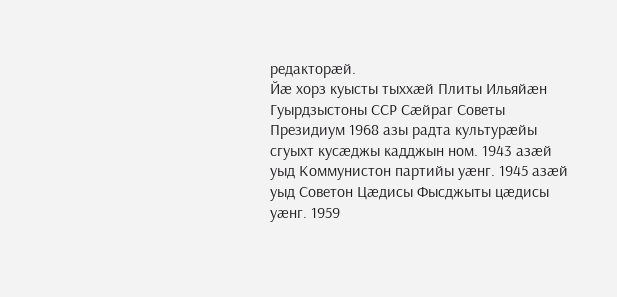редакторæй.
Йæ хорз куысты тыххæй Плиты Ильяйæн Гуырдзыстоны ССР Сæйраг Советы Президиум 1968 азы радта культурæйы сгуыхт кусæджы кадджын ном. 1943 азæй уыд Коммунистон партийы уæнг. 1945 азæй уыд Советон Цæдисы Фысджыты цæдисы уæнг. 1959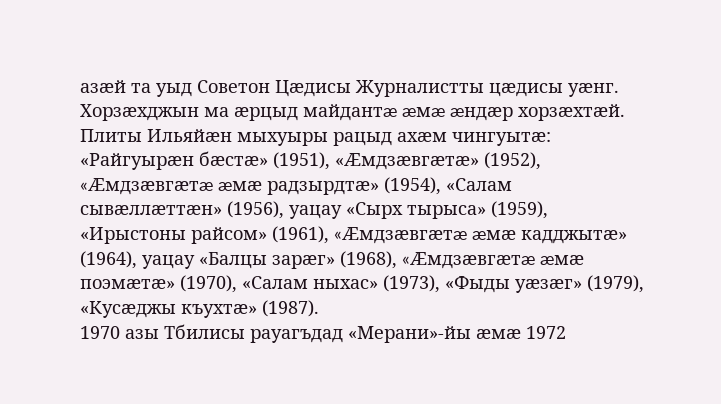азæй та уыд Советон Цæдисы Журналистты цæдисы уæнг. Хорзæхджын ма æрцыд майдантæ æмæ æндæр хорзæхтæй.
Плиты Ильяйæн мыхуыры рацыд ахæм чингуытæ: «Райгуырæн бæстæ» (1951), «Æмдзæвгæтæ» (1952), «Æмдзæвгæтæ æмæ радзырдтæ» (1954), «Салам сывæллæттæн» (1956), уацау «Сырх тырыса» (1959), «Ирыстоны райсом» (1961), «Æмдзæвгæтæ æмæ кадджытæ» (1964), уацау «Балцы зарæг» (1968), «Æмдзæвгæтæ æмæ поэмæтæ» (1970), «Салам ныхас» (1973), «Фыды уæзæг» (1979), «Кусæджы къухтæ» (1987).
1970 азы Тбилисы рауагъдад «Мерани»-йы æмæ 1972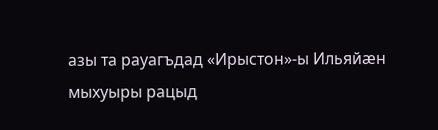азы та рауагъдад «Ирыстон»-ы Ильяйæн мыхуыры рацыд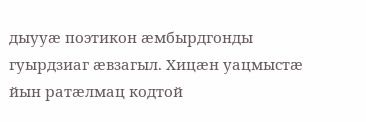дыууæ поэтикон æмбырдгонды гуырдзиаг æвзагыл. Хицæн уацмыстæ йын ратæлмац кодтой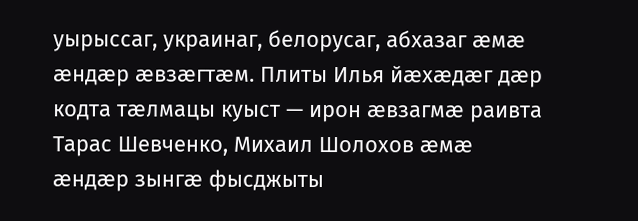уырыссаг, украинаг, белорусаг, абхазаг æмæ æндæр æвзæгтæм. Плиты Илья йæхæдæг дæр кодта тæлмацы куыст — ирон æвзагмæ раивта Тарас Шевченко, Михаил Шолохов æмæ æндæр зынгæ фысджыты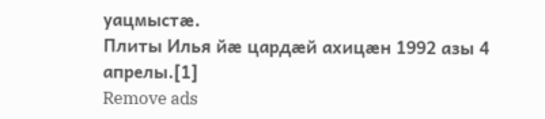уацмыстæ.
Плиты Илья йæ цардæй ахицæн 1992 азы 4 апрелы.[1]
Remove ads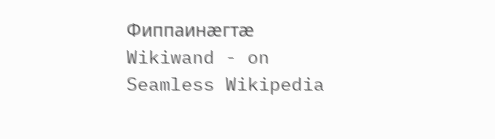Фиппаинæгтæ
Wikiwand - on
Seamless Wikipedia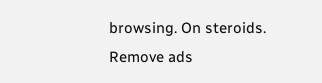browsing. On steroids.
Remove ads